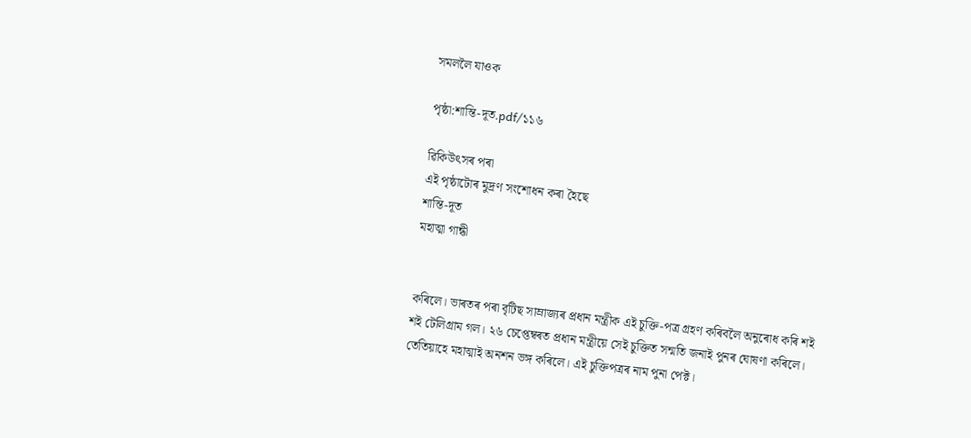সমললৈ যাওক

পৃষ্ঠা:শান্তি-দূত.pdf/১১৬

ৱিকিউৎসৰ পৰা
এই পৃষ্ঠাটোৰ মুদ্ৰণ সংশোধন কৰা হৈছে
শান্তি-দূত
মহাত্মা গান্ধী


কৰিলে। ভাৰতৰ পৰা বৃটিছ সাম্ৰাজ্যৰ প্ৰধান মন্ত্ৰীক এই চুক্তি-পত্ৰ গ্ৰহণ কৰিবলৈ অনুৰোধ কৰি শই শই টেলিগ্ৰাম গল। ২৬ চেপ্তেম্বৰত প্ৰধান মন্ত্ৰীয়ে সেই চুক্তিত সন্মতি জনাই পুনৰ ঘোষণা কৰিলে। তেতিয়াহে মহাত্মাই অনশন ভঙ্গ কৰিলে। এই চুক্তিপত্ৰৰ নাম পুনা পেক্ট।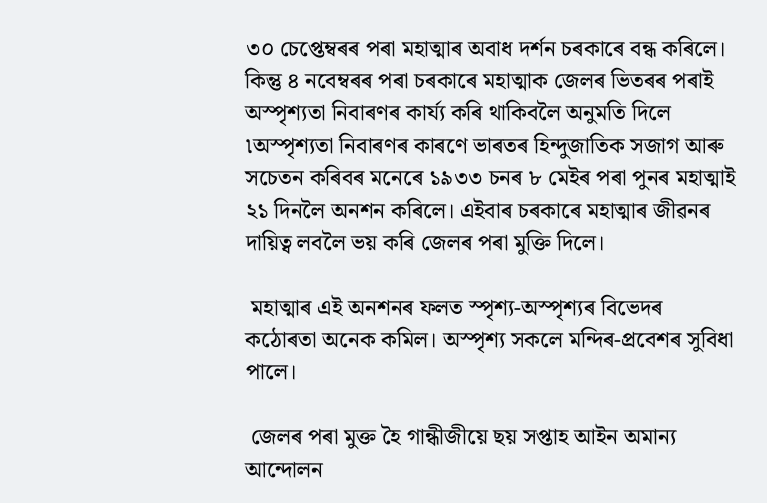৩০ চেপ্তেম্বৰৰ পৰা মহাত্মাৰ অবাধ দৰ্শন চৰকাৰে বন্ধ কৰিলে। কিন্তু ৪ নবেম্বৰৰ পৰা চৰকাৰে মহাত্মাক জেলৰ ভিতৰৰ পৰাই অস্পৃশ্যতা নিবাৰণৰ কাৰ্য্য কৰি থাকিবলৈ অনুমতি দিলে ৷অস্পৃশ্যতা নিবাৰণৰ কাৰণে ভাৰতৰ হিন্দুজাতিক সজাগ আৰু সচেতন কৰিবৰ মনেৰে ১৯৩৩ চনৰ ৮ মেইৰ পৰা পুনৰ মহাত্মাই ২১ দিনলৈ অনশন কৰিলে। এইবাৰ চৰকাৰে মহাত্মাৰ জীৱনৰ দায়িত্ব লবলৈ ভয় কৰি জেলৰ পৰা মুক্তি দিলে।

 মহাত্মাৰ এই অনশনৰ ফলত স্পৃশ্য-অস্পৃশ্যৰ বিভেদৰ কঠোৰতা অনেক কমিল। অস্পৃশ্য সকলে মন্দিৰ-প্ৰবেশৰ সুবিধা পালে।

 জেলৰ পৰা মুক্ত হৈ গান্ধীজীয়ে ছয় সপ্তাহ আইন অমান্য আন্দোলন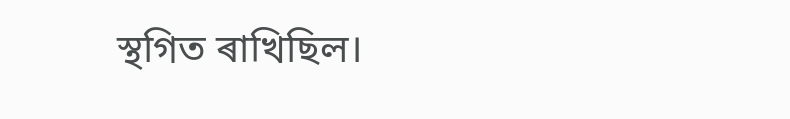স্থগিত ৰাখিছিল।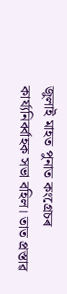জুলাই মাহত পুনাত কংগ্ৰেচৰ কাৰ্য্যনিৰ্ব্বাহক সভা বহিল। তাত প্ৰস্তাৱ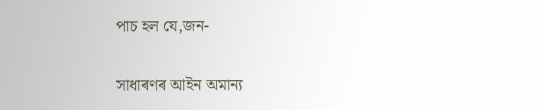পাচ হল যে,জন-

সাধাৰণৰ আইন অমান্য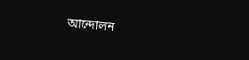আন্দোলন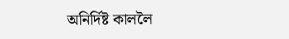অনিৰ্দিষ্ট কাললৈ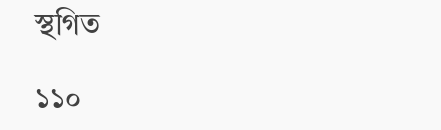স্থগিত

১১০